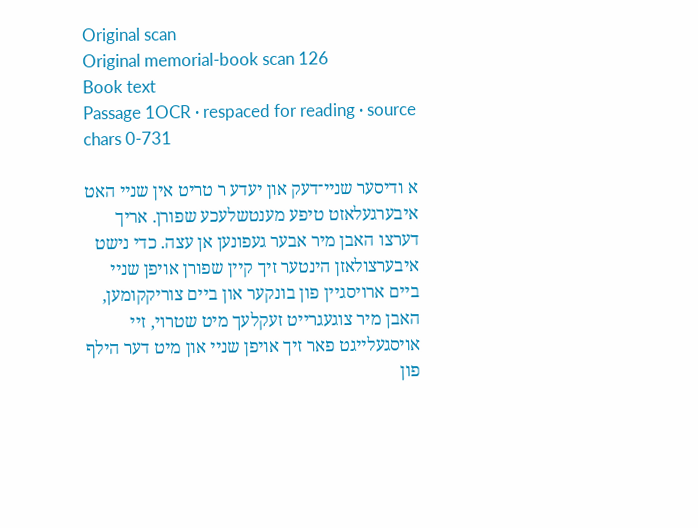Original scan
Original memorial-book scan 126
Book text
Passage 1OCR · respaced for reading · source chars 0-731

א ודיסער שניי־דעק און יעדע ר טריט אין שניי האט איבערגעלאזט טיפע מענטשלעכע שפורן. אריך דערצו האבן מיר אבער געפונען אן עצה. כדי נישט איבערצולאזן הינטער זיך קיין שפורן אויפן שניי ביים ארויסגיין פון בונקער און ביים צוריקקומען, האבן מיר צוגעגרייט זעקלעך מיט שטרוי, זיי אויסגעלייגט פאר זיך אויפן שניי און מיט דער הילף פון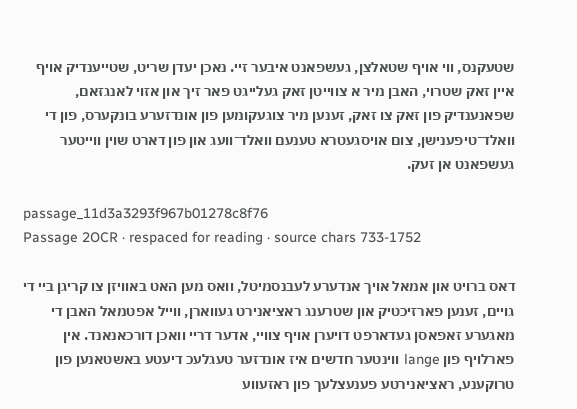שטעקנס, ווי אויף שטאלצן, געשפאנט איבער זיי. נאכן יעדן שריט, שטייענדיק אויף איין זאק שטרוי, האבן מיר א צווייטן זאק געלייגט פאר זיך און אזוי לאנגזאם, שפאנענדיק פון זאק צו זאק, זענען מיר צוגעקומען פון אונדזערע בונקערס, פון די וואלד־טיפענישן, צום אויסגעטרא טענעם וואלד־וועג און פון דארט שוין ווייטער געשפאנט אן זעק.

passage_11d3a3293f967b01278c8f76
Passage 2OCR · respaced for reading · source chars 733-1752

דאס ברויט און אמאל אויך אנדערע לעבנסמיטל, וואס מען האט באוויזן צו קריגן ביי די גויים, זענען פארזיכטיק און שטרענג ראציאנירט געווארן, ווייל אפטמאל האבן די מאגערע זאפאסן געדארפט דויערן אויף צוויי, אדער דריי וואכן דורכאנאנד. אין פארלויף פון lange ווינטער חדשים איז אונדזער טעגלעכ דיעטע באשטאנען פון טרוקענע, ראציאנירטע פענעצלעך פון ראזעווע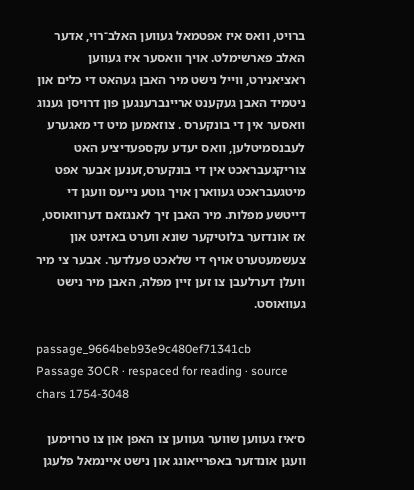ברויט, וואס איז אפטמאל געווען האלב־רוי, אדער האלב פארשימלט. אויך וואסער איז געווען ראציאנירט, ווייל נישט מיר האבן געהאט די כלים און ניטמיד האבן געקענט אריינברענגען פון דרויסן גענוג וואסער אין די בונקערס . צוזאמען מיט די מאגערע לעבנסמיטלען, וואס יעדע עקספעדיציע האט צוריקגעבראכט אין די בונקערס,זענען אבער אפט מיטגעבראכט געווארן אויך גוטע נייעס וועגן די דייטשע מפלות. מיר האבן זיך לאנגזאם דערוואוסט, אז אונדזער בלוטיקער שונא ווערט באזיגט און צעשמעטערט אויף די שלאכט פעלדער. אבער צי מיר וועלן דערלעבן צו זען זיין מפלה, האבן מיר נישט געוואוסט.

passage_9664beb93e9c480ef71341cb
Passage 3OCR · respaced for reading · source chars 1754-3048

ס׳איז געווען שווער געװען צו האפן און צו טרוימען וועגן אונדזער באפרייאונג און נישט איינמאל פלעגן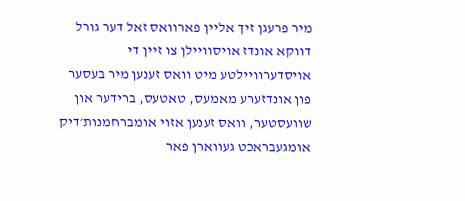מיר פרעגן זיך אליין פארוואס זאל דער גורל דווקא אונדז אויסוויילן צו זיין די אויסדערוויילטע מיט וואס זענען מיר בעסער פון אונדזערע מאמעס, טאטעס, ברידער און שוועסטער, וואס זענען אזוי אומברחמנות׳דיק אומגעבראכט געווארן פאר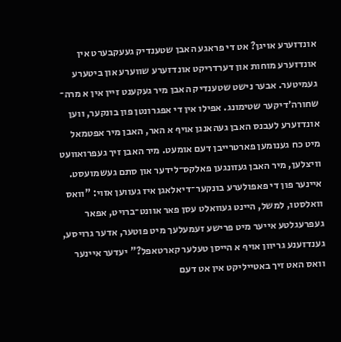אונדזערע אויגן? אט די פראגע האבן שטענדיק געעקבערט אין אונדזערע מוחות און דערדריקט אונדזערע שווערע און ביטערע געמיטער. אבער נישט שטענדיק האבן מיר געקענט זיין אין א מרה־ שחורה׳דיקער שטימונג. אפילו אין די אפגרונטן פון בונקער, ווען אונדזערע לעבנס האבן געהאנגן אויף א האר, האבן מיר אפטמאל מיט כח גענומען פארטרייבן דעם אומעט. מיר האבן זיך געפרואוועט וויצלען, מיר האבן געזונגען פאלקס־לידער און סתם געשמועסט. איינער פון די פאפולערע בונקער־דיאלאגן איז געווען אזוי: "וואס וואלסטו, למשל, היינט געוואלט עסן פאר אוונט־ברויט, אפאר געפרעגלטע אייער מיט פרישע זעמעלעך מיט פוטער, אדער גרויסע, גענדזענע גריוון אויף א הייסן טעלער קארטאפל?" יעדער איינער וואס האט זיך באטייליקט אין אט דעם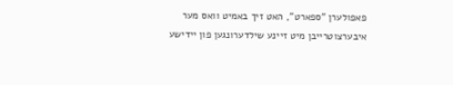פאפולערן "ספארט", האט זיך באמיט וואס מער איבערצוטרייבן מיט זיינע שילדערונגען פון יידישע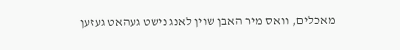מאכלים, וואס מיר האבן שוין לאנג נישט געהאט געזען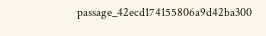passage_42ecd174155806a9d42ba300